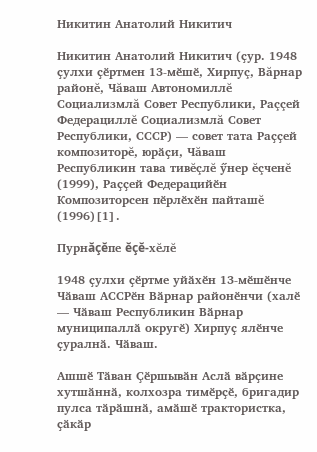Никитин Анатолий Никитич

Никитин Анатолий Никитич (ҫур. 1948 ҫулхи ҫӗртмен 13-мӗшӗ, Хирпуç, Вăрнар районĕ, Чăваш Автономиллĕ Социализмлă Совет Республики, Раççей Федерациллĕ Социализмлă Совет Республики, СССР) — совет тата Раҫҫей композиторĕ, юрӑҫи, Чăваш Республикин тава тивĕçлĕ ӳнер ĕçченĕ (1999), Раҫҫей Федерацийӗн Композиторсен пӗрлӗхӗн пайташĕ (1996)[1].

Пурнăçĕпе ĕçĕ-хĕлĕ

1948 ҫулхи ҫӗртме уйӑхӗн 13-мӗшӗнче Чӑваш АССРӗн Вӑрнар районӗнчи (халӗ — Чӑваш Республикин Вӑрнар муниципаллӑ округӗ) Хирпуҫ ялӗнче ҫуралнӑ. Чӑваш.

Ашшӗ Тӑван Ҫӗршывӑн Аслӑ вӑрҫине хутшӑннӑ, колхозра тимӗрҫӗ, бригадир пулса тӑрӑшнӑ, амӑшӗ трактористка, ҫӑкӑр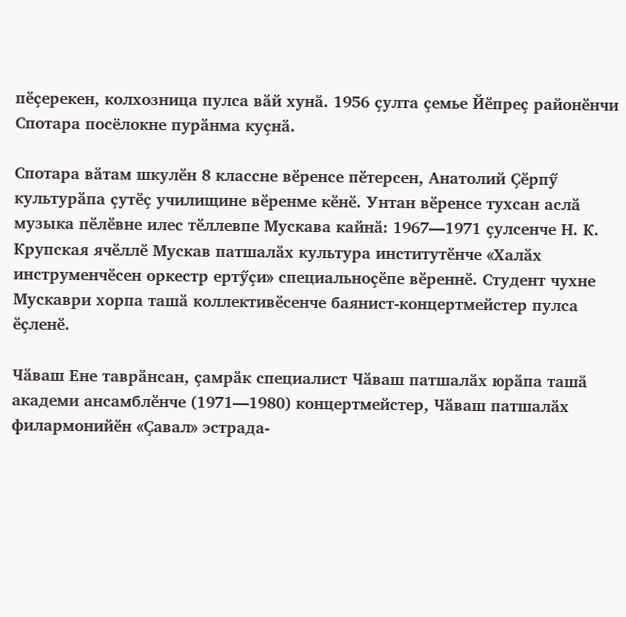пӗҫерекен, колхозница пулса вӑй хунӑ. 1956 ҫулта ҫемье Йӗпреҫ районӗнчи Спотара посёлокне пурӑнма куҫнӑ.

Спотара вӑтам шкулӗн 8 классне вӗренсе пӗтерсен, Анатолий Ҫӗрпӳ культурӑпа ҫутӗҫ училищине вӗренме кӗнӗ. Унтан вӗренсе тухсан аслӑ музыка пӗлӗвне илес тӗллевпе Мускава кайнӑ: 1967—1971 ҫулсенче Н. К. Крупская ячӗллӗ Мускав патшалӑх культура институтӗнче «Халӑх инструменчӗсен оркестр ертӳҫи» специальноҫӗпе вӗреннӗ. Студент чухне Мускаври хорпа ташӑ коллективӗсенче баянист-концертмейстер пулса ӗҫленӗ.

Чӑваш Ене таврӑнсан, ҫамрӑк специалист Чӑваш патшалӑх юрӑпа ташӑ академи ансамблӗнче (1971—1980) концертмейстер, Чӑваш патшалӑх филармонийӗн «Ҫавал» эстрада-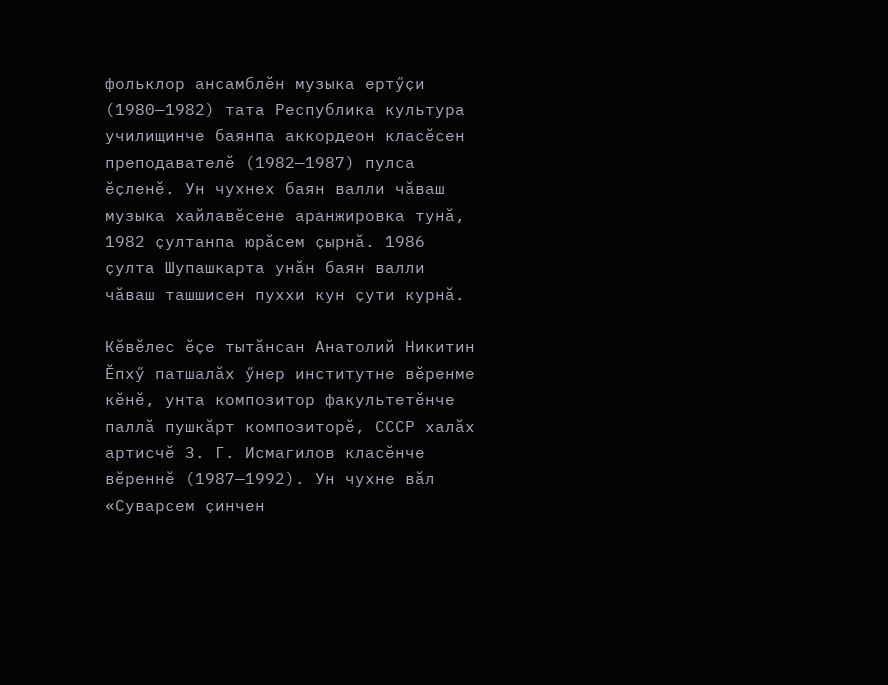фольклор ансамблӗн музыка ертӳҫи (1980—1982) тата Республика культура училищинче баянпа аккордеон класӗсен преподавателӗ (1982—1987) пулса ӗҫленӗ. Ун чухнех баян валли чӑваш музыка хайлавӗсене аранжировка тунӑ, 1982 ҫултанпа юрӑсем ҫырнӑ. 1986 ҫулта Шупашкарта унӑн баян валли чӑваш ташшисен пуххи кун ҫути курнӑ.

Кӗвӗлес ӗҫе тытӑнсан Анатолий Никитин Ӗпхӳ патшалӑх ӳнер институтне вӗренме кӗнӗ, унта композитор факультетӗнче паллӑ пушкӑрт композиторӗ, СССР халӑх артисчӗ З. Г. Исмагилов класӗнче вӗреннӗ (1987—1992). Ун чухне вӑл «Суварсем ҫинчен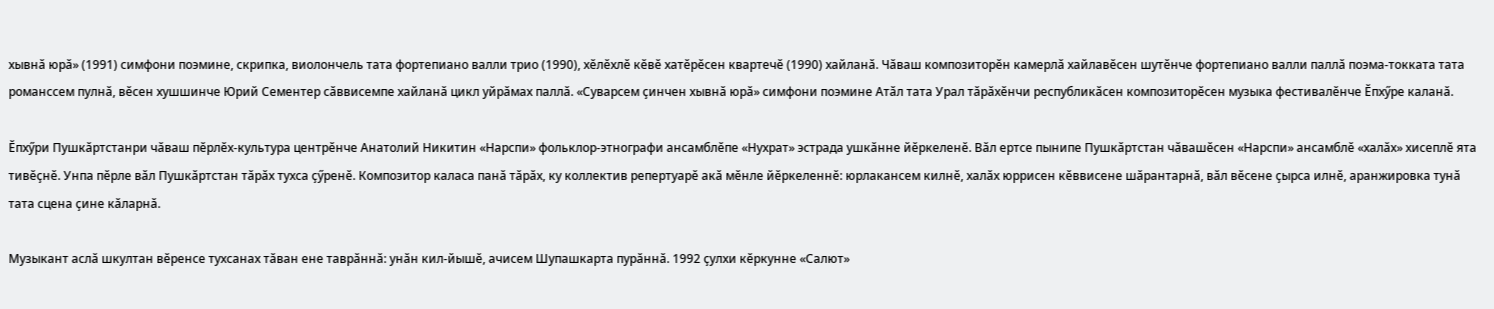хывнӑ юрӑ» (1991) симфони поэмине, скрипка, виолончель тата фортепиано валли трио (1990), хӗлӗхлӗ кӗвӗ хатӗрӗсен квартечӗ (1990) хайланӑ. Чӑваш композиторӗн камерлӑ хайлавӗсен шутӗнче фортепиано валли паллӑ поэма-токката тата романссем пулнӑ, вӗсен хушшинче Юрий Сементер сӑввисемпе хайланӑ цикл уйрӑмах паллӑ. «Суварсем ҫинчен хывнӑ юрӑ» симфони поэмине Атӑл тата Урал тӑрӑхӗнчи республикӑсен композиторӗсен музыка фестивалӗнче Ӗпхӳре каланӑ.

Ӗпхӳри Пушкӑртстанри чӑваш пӗрлӗх-культура центрӗнче Анатолий Никитин «Нарспи» фольклор-этнографи ансамблӗпе «Нухрат» эстрада ушкӑнне йӗркеленӗ. Вӑл ертсе пынипе Пушкӑртстан чӑвашӗсен «Нарспи» ансамблӗ «халӑх» хисеплӗ ята тивӗҫнӗ. Унпа пӗрле вӑл Пушкӑртстан тӑрӑх тухса ҫӳренӗ. Композитор каласа панӑ тӑрӑх, ку коллектив репертуарӗ акӑ мӗнле йӗркеленнӗ: юрлакансем килнӗ, халӑх юррисен кӗввисене шӑрантарнӑ, вӑл вӗсене ҫырса илнӗ, аранжировка тунӑ тата сцена ҫине кӑларнӑ.

Музыкант аслӑ шкултан вӗренсе тухсанах тӑван ене таврӑннӑ: унӑн кил-йышӗ, ачисем Шупашкарта пурӑннӑ. 1992 ҫулхи кӗркунне «Салют»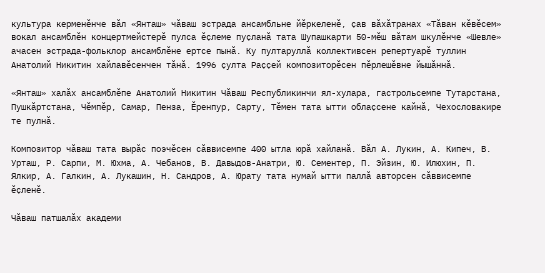культура керменӗнче вӑл «Янташ» чӑваш эстрада ансамбльне йӗркеленӗ, ҫав вӑхӑтранах «Тӑван кӗвӗсем» вокал ансамблӗн концертмейстерӗ пулса ӗҫлеме пуҫланӑ тата Шупашкарти 50-мӗш вӑтам шкулӗнче «Шевле» ачасен эстрада-фольклор ансамблӗне ертсе пынӑ. Ку пултаруллӑ коллективсен репертуарӗ туллин Анатолий Никитин хайлавӗсенчен тӑнӑ. 1996 ҫулта Раҫҫей композиторӗсен пӗрлешӗвне йышӑннӑ.

«Янташ» халӑх ансамблӗпе Анатолий Никитин Чӑваш Республикинчи ял-хулара, гастрольсемпе Тутарстана, Пушкӑртстана, Чӗмпӗр, Самар, Пенза, Ӗренпур, Сарту, Тӗмен тата ытти облаҫсене кайнӑ, Чехословакире те пулнӑ.

Композитор чӑваш тата вырӑс поэчӗсен сӑввисемпе 400 ытла юрӑ хайланӑ. Вӑл А. Лукин, А. Кипеч, В. Урташ, Р. Сарпи, М. Юхма, А. Чебанов, В. Давыдов-Анатри, Ю. Сементер, П. Эйзин, Ю. Илюхин, П. Ялкир, А. Галкин, А. Лукашин, Н. Сандров, А. Юрату тата нумай ытти паллӑ авторсен сӑввисемпе ӗҫленӗ.

Чӑваш патшалӑх академи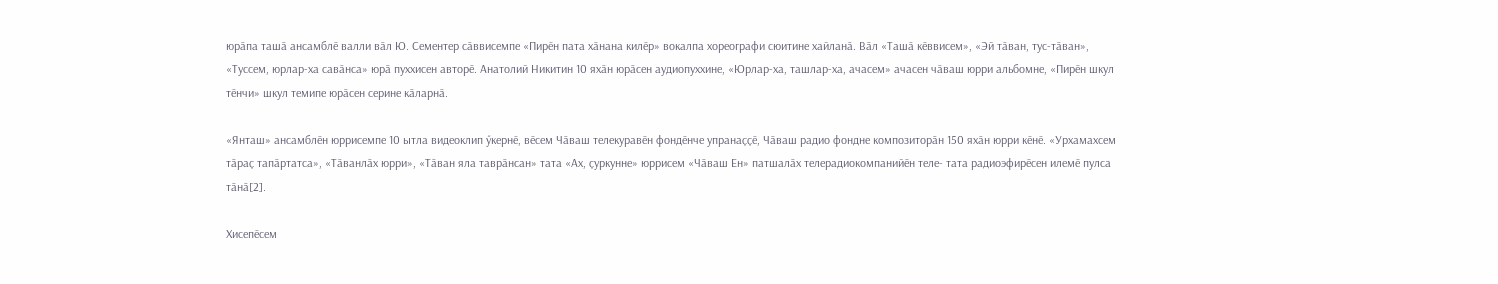юрӑпа ташӑ ансамблӗ валли вӑл Ю. Сементер сӑввисемпе «Пирӗн пата хӑнана килӗр» вокалпа хореографи сюитине хайланӑ. Вӑл «Ташӑ кӗввисем», «Эй тӑван, тус-тӑван», «Туссем, юрлар-ха савӑнса» юрӑ пуххисен авторӗ. Анатолий Никитин 10 яхӑн юрӑсен аудиопуххине, «Юрлар-ха, ташлар-ха, ачасем» ачасен чӑваш юрри альбомне, «Пирӗн шкул тӗнчи» шкул темипе юрӑсен серине кӑларнӑ.

«Янташ» ансамблӗн юррисемпе 10 ытла видеоклип ӳкернӗ, вӗсем Чӑваш телекуравӗн фондӗнче упранаҫҫӗ, Чӑваш радио фондне композиторӑн 150 яхӑн юрри кӗнӗ. «Урхамахсем тӑраҫ тапӑртатса», «Тӑванлӑх юрри», «Тӑван яла таврӑнсан» тата «Ах, ҫуркунне» юррисем «Чӑваш Ен» патшалӑх телерадиокомпанийӗн теле- тата радиоэфирӗсен илемӗ пулса тӑнӑ[2].

Хисепӗсем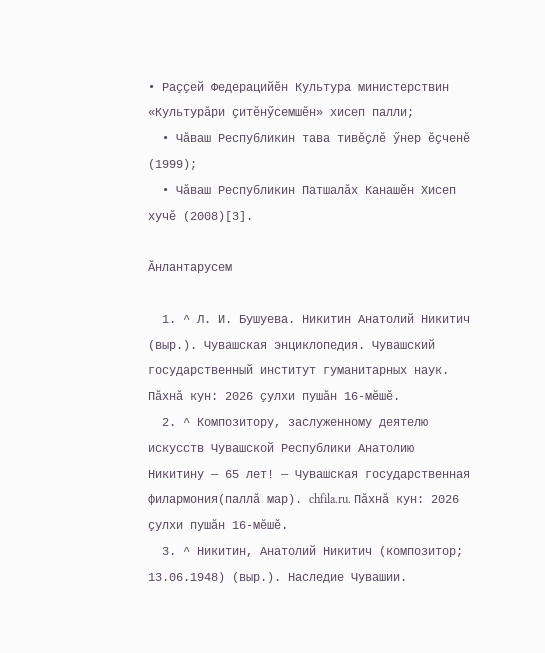• Раҫҫей Федерацийӗн Культура министерствин «Культурӑри ҫитӗнӳсемшӗн» хисеп палли;
  • Чӑваш Республикин тава тивӗҫлӗ ӳнер ӗҫченӗ (1999);
  • Чӑваш Республикин Патшалӑх Канашӗн Хисеп хучӗ (2008)[3].

Ӑнлантарусем

  1. ^ Л. И. Бушуева. Никитин Анатолий Никитич (выр.). Чувашская энциклопедия. Чувашский государственный институт гуманитарных наук. Пӑхнӑ кун: 2026 ҫулхи пушӑн 16-мӗшӗ.
  2. ^ Композитору, заслуженному деятелю искусств Чувашской Республики Анатолию Никитину — 65 лет! — Чувашская государственная филармония(паллӑ мар). chfila.ru. Пӑхнӑ кун: 2026 ҫулхи пушӑн 16-мӗшӗ.
  3. ^ Никитин, Анатолий Никитич (композитор; 13.06.1948) (выр.). Наследие Чувашии.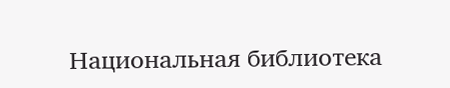Национальная библиотека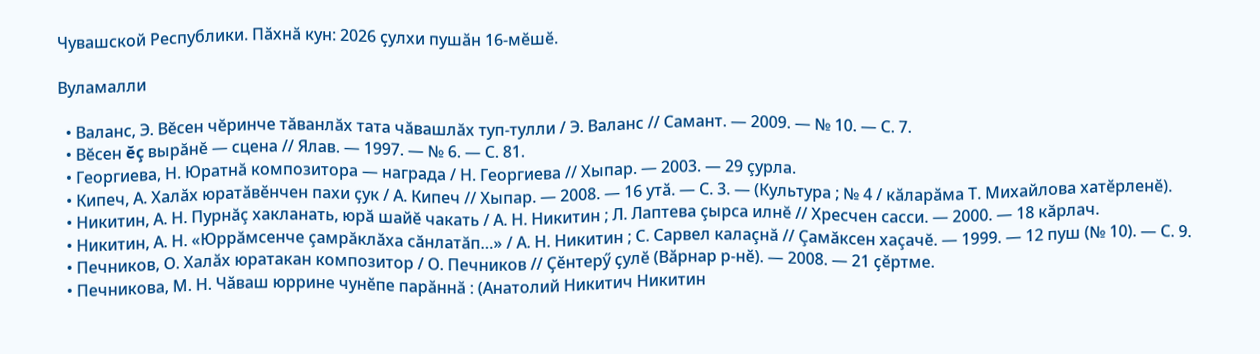Чувашской Республики. Пӑхнӑ кун: 2026 ҫулхи пушӑн 16-мӗшӗ.

Вуламалли

  • Валанс, Э. Вĕсен чĕринче тăванлăх тата чăвашлăх туп-тулли / Э. Валанс // Самант. — 2009. — № 10. — С. 7.
  • Вĕсен ĕç вырăнĕ — сцена // Ялав. — 1997. — № 6. — С. 81.
  • Георгиева, Н. Юратнă композитора — награда / Н. Георгиева // Хыпар. — 2003. — 29 çурла.
  • Кипеч, А. Халӑх юратӑвӗнчен пахи ҫук / А. Кипеч // Хыпар. — 2008. — 16 утӑ. — С. 3. — (Культура ; № 4 / кӑларӑма Т. Михайлова хатӗрленӗ).
  • Никитин, А. Н. Пурнăç хакланать, юрă шайĕ чакать / А. Н. Никитин ; Л. Лаптева çырса илнĕ // Хресчен сасси. — 2000. — 18 кăрлач.
  • Никитин, А. Н. «Юррăмсенче çамрăклăха сăнлатăп…» / А. Н. Никитин ; С. Сарвел калаçнă // Çамăксен хаçачĕ. — 1999. — 12 пуш (№ 10). — С. 9.
  • Печников, О. Халӑх юратакан композитор / О. Печников // Ҫӗнтерӳ ҫулӗ (Вӑрнар р-нӗ). — 2008. — 21 ҫӗртме.
  • Печникова, М. Н. Чӑваш юррине чунӗпе парӑннӑ : (Анатолий Никитич Никитин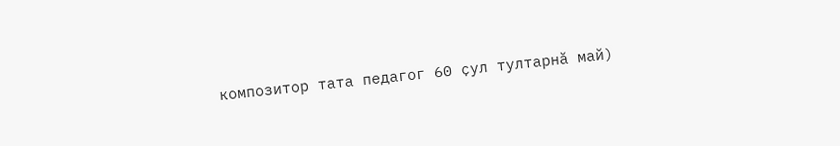композитор тата педагог 60 ҫул тултарнӑ май)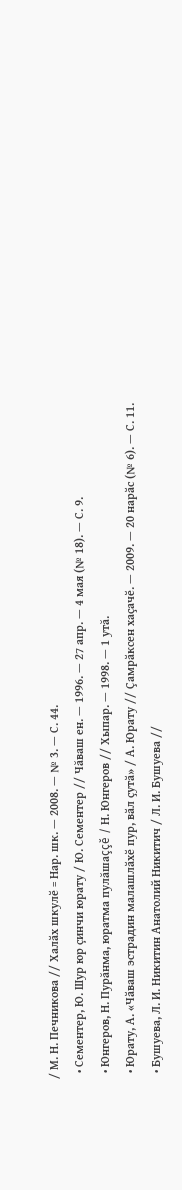/ М. Н. Печникова // Халӑх шкулӗ = Нар. шк. — 2008. — № 3. — С. 44.
  • Сементер, Ю. Шур юр çинчи юрату / Ю. Сементер // Чăваш ен. — 1996. — 27 апр. — 4 мая (№ 18). — С. 9.
  • Юнгеров, Н. Пурăнма, юратма пулăшаççĕ / Н. Юнгеров // Хыпар. — 1998. — 1 утă.
  • Юрату, А. «Чӑваш эстрадин малашлӑхӗ пур, вӑл ҫутӑ» / А. Юрату // Ҫамрӑксен хаҫачӗ. — 2009. — 20 нарӑс (№ 6). — С. 11.
  • Бушуева, Л. И. Никитин Анатолий Никитич / Л. И. Бушуева //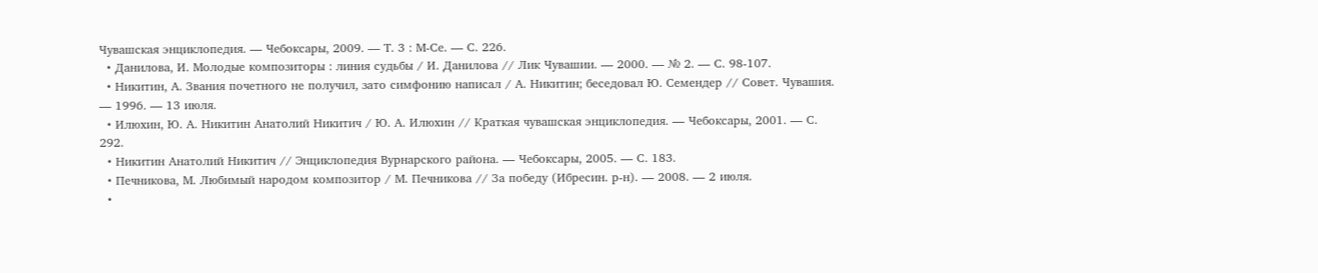Чувашская энциклопедия. — Чебоксары, 2009. — Т. 3 : М-Се. — С. 226.
  • Данилова, И. Молодые композиторы : линия судьбы / И. Данилова // Лик Чувашии. — 2000. — № 2. — С. 98-107.
  • Никитин, А. Звания почетного не получил, зато симфонию написал / А. Никитин; беседовал Ю. Семендер // Совет. Чувашия. — 1996. — 13 июля.
  • Илюхин, Ю. А. Никитин Анатолий Никитич / Ю. А. Илюхин // Краткая чувашская энциклопедия. — Чебоксары, 2001. — С. 292.
  • Никитин Анатолий Никитич // Энциклопедия Вурнарского района. — Чебоксары, 2005. — С. 183.
  • Печникова, М. Любимый народом композитор / М. Печникова // За победу (Ибресин. р-н). — 2008. — 2 июля.
  •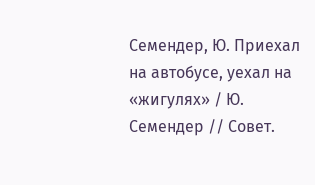Семендер, Ю. Приехал на автобусе, уехал на «жигулях» / Ю. Семендер // Совет.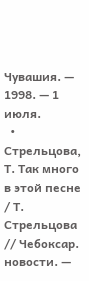Чувашия. — 1998. — 1 июля.
  • Стрельцова, Т. Так много в этой песне / Т. Стрельцова // Чебоксар. новости. —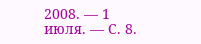2008. — 1 июля. — С. 8.